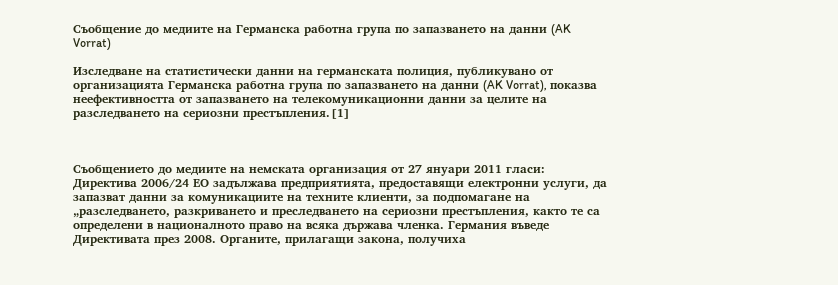Съобщение до медиите на Германска работна група по запазването на данни (AK Vorrat)

Изследване на статистически данни на германската полиция, публикувано от организацията Германска работна група по запазването на данни (AK Vorrat), показва неефективността от запазването на телекомуникационни данни за целите на разследването на сериозни престъпления.[1]



Съобщението до медиите на немската организация от 27 януари 2011 гласи: Директива 2006/24 ЕО задължава предприятията, предоставящи електронни услуги, да запазват данни за комуникациите на техните клиенти, за подпомагане на „разследването, разкриването и преследването на сериозни престъпления, както те са определени в националното право на всяка държава членка. Германия въведе Директивата през 2008. Органите, прилагащи закона, получиха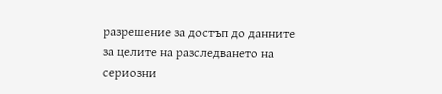разрешение за достъп до данните за целите на разследването на сериозни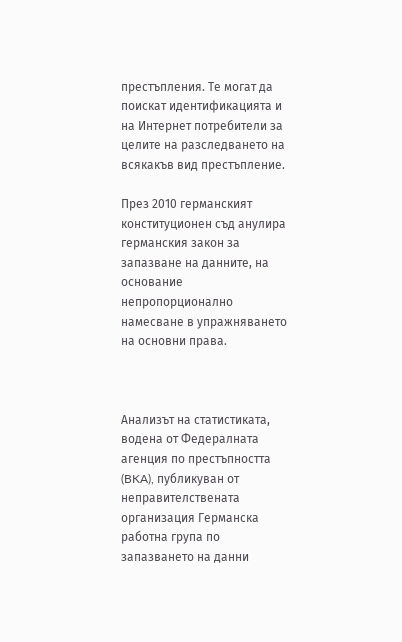престъпления. Те могат да поискат идентификацията и на Интернет потребители за целите на разследването на всякакъв вид престъпление.

През 2010 германският конституционен съд анулира германския закон за запазване на данните, на основание непропорционално намесване в упражняването на основни права.



Анализът на статистиката, водена от Федералната агенция по престъпността (BKA), публикуван от неправителствената организация Германска работна група по запазването на данни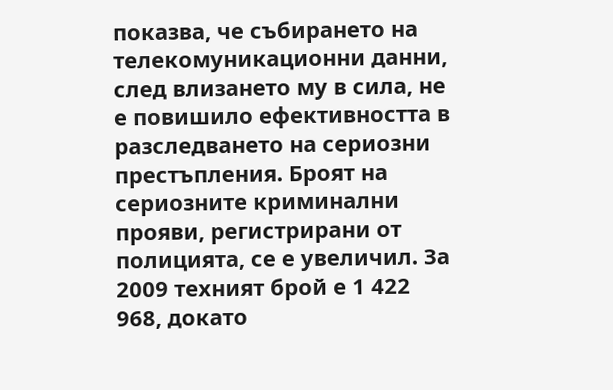показва, че събирането на телекомуникационни данни, след влизането му в сила, не е повишило ефективността в разследването на сериозни престъпления. Броят на сериозните криминални прояви, регистрирани от полицията, се е увеличил. За 2009 техният брой е 1 422 968, докато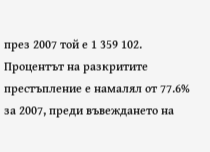през 2007 той е 1 359 102. Процентът на разкритите престъпление е намалял от 77.6% за 2007, преди въвеждането на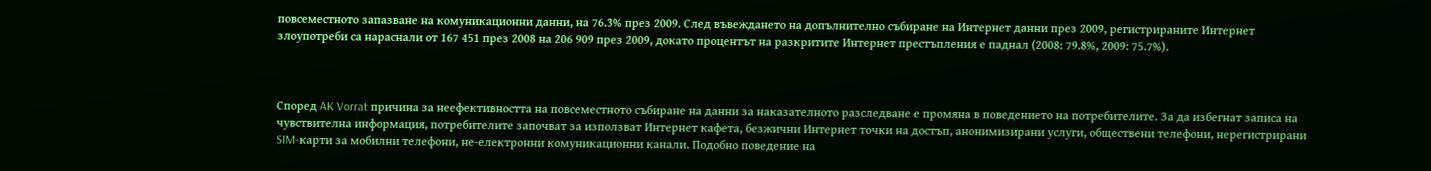повсеместното запазване на комуникационни данни, на 76.3% през 2009. След въвеждането на допълнително събиране на Интернет данни през 2009, регистрираните Интернет злоупотреби са нараснали от 167 451 през 2008 на 206 909 през 2009, докато процентът на разкритите Интернет престъпления е паднал (2008: 79.8%, 2009: 75.7%).



Според AK Vorrat причина за неефективността на повсеместното събиране на данни за наказателното разследване е промяна в поведението на потребителите. За да избегнат записа на чувствителна информация, потребителите започват за използват Интернет кафета, безжични Интернет точки на достъп, анонимизирани услуги, обществени телефони, нерегистрирани SIM-карти за мобилни телефони, не-електронни комуникационни канали. Подобно поведение на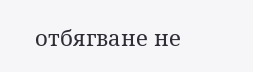отбягване не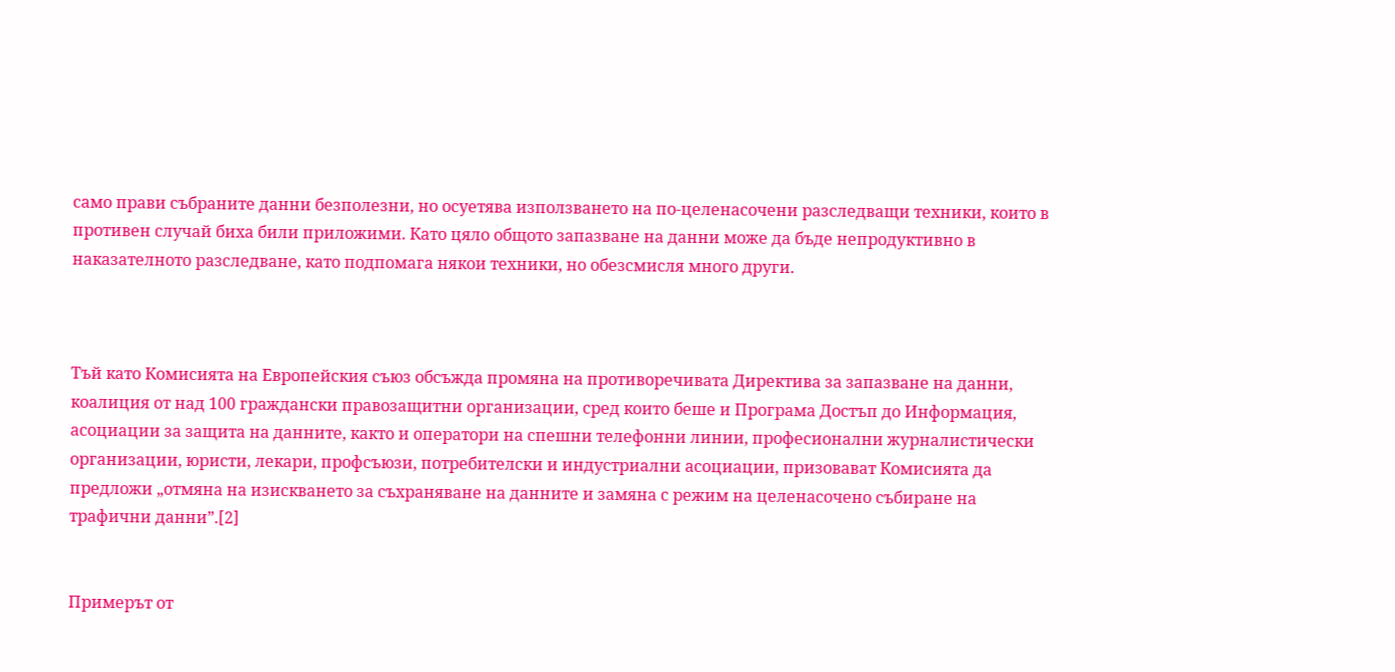само прави събраните данни безполезни, но осуетява използването на по-целенасочени разследващи техники, които в противен случай биха били приложими. Като цяло общото запазване на данни може да бъде непродуктивно в наказателното разследване, като подпомага някои техники, но обезсмисля много други.



Тъй като Комисията на Европейския съюз обсъжда промяна на противоречивата Директива за запазване на данни, коалиция от над 100 граждански правозащитни организации, сред които беше и Програма Достъп до Информация, асоциации за защита на данните, както и оператори на спешни телефонни линии, професионални журналистически организации, юристи, лекари, профсъюзи, потребителски и индустриални асоциации, призовават Комисията да предложи „отмяна на изискването за съхраняване на данните и замяна с режим на целенасочено събиране на трафични данни”.[2]


Примерът от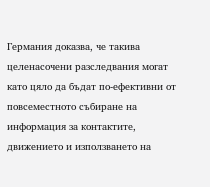Германия доказва, че такива целенасочени разследвания могат като цяло да бъдат по-ефективни от повсеместното събиране на информация за контактите, движението и използването на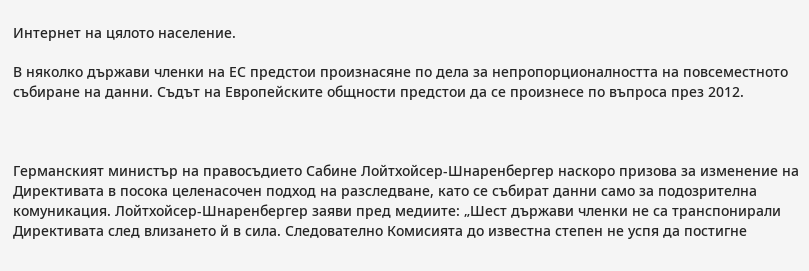Интернет на цялото население.

В няколко държави членки на ЕС предстои произнасяне по дела за непропорционалността на повсеместното събиране на данни. Съдът на Европейските общности предстои да се произнесе по въпроса през 2012.



Германският министър на правосъдието Сабине Лойтхойсер-Шнаренбергер наскоро призова за изменение на Директивата в посока целенасочен подход на разследване, като се събират данни само за подозрителна комуникация. Лойтхойсер-Шнаренбергер заяви пред медиите: „Шест държави членки не са транспонирали Директивата след влизането й в сила. Следователно Комисията до известна степен не успя да постигне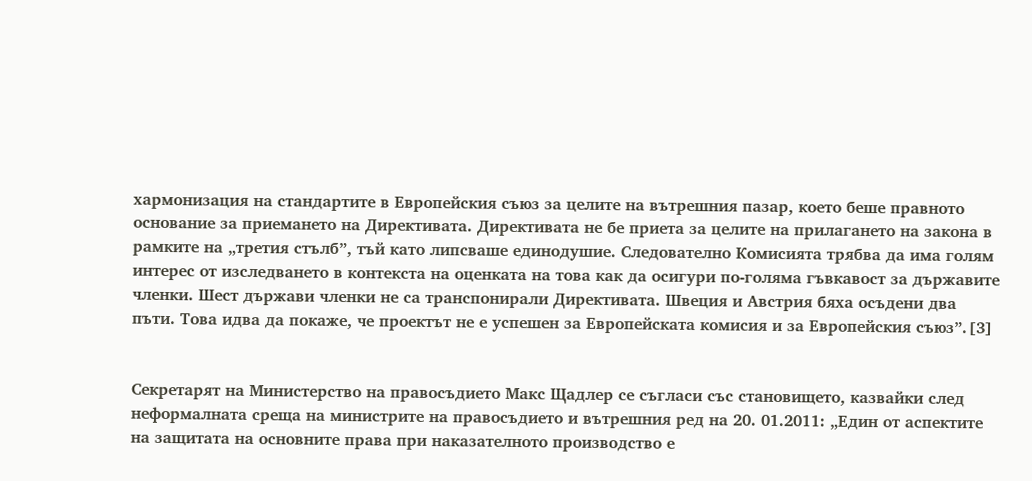хармонизация на стандартите в Европейския съюз за целите на вътрешния пазар, което беше правното основание за приемането на Директивата. Директивата не бе приета за целите на прилагането на закона в рамките на „третия стълб”, тъй като липсваше единодушие. Следователно Комисията трябва да има голям интерес от изследването в контекста на оценката на това как да осигури по-голяма гъвкавост за държавите членки. Шест държави членки не са транспонирали Директивата. Швеция и Австрия бяха осъдени два пъти. Това идва да покаже, че проектът не е успешен за Европейската комисия и за Европейския съюз”.[3]


Секретарят на Министерство на правосъдието Макс Щадлер се съгласи със становището, казвайки след неформалната среща на министрите на правосъдието и вътрешния ред на 20. 01.2011: „Един от аспектите на защитата на основните права при наказателното производство е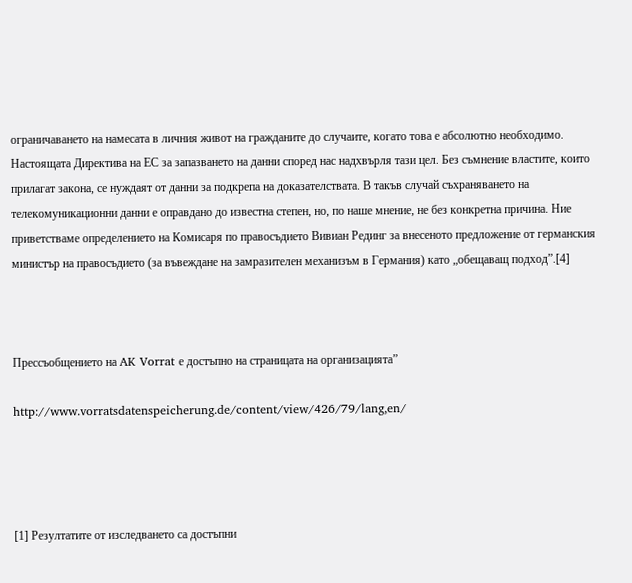ограничаването на намесата в личния живот на гражданите до случаите, когато това е абсолютно необходимо. Настоящата Директива на ЕС за запазването на данни според нас надхвърля тази цел. Без съмнение властите, които прилагат закона, се нуждаят от данни за подкрепа на доказателствата. В такъв случай съхраняването на телекомуникационни данни е оправдано до известна степен, но, по наше мнение, не без конкретна причина. Ние приветстваме определението на Комисаря по правосъдието Вивиан Рединг за внесеното предложение от германския министър на правосъдието (за въвеждане на замразителен механизъм в Германия) като „обещаващ подход”.[4]



Прессъобщението на AK Vorrat е достъпно на страницата на организацията”

http://www.vorratsdatenspeicherung.de/content/view/426/79/lang,en/




[1] Резултатите от изследването са достъпни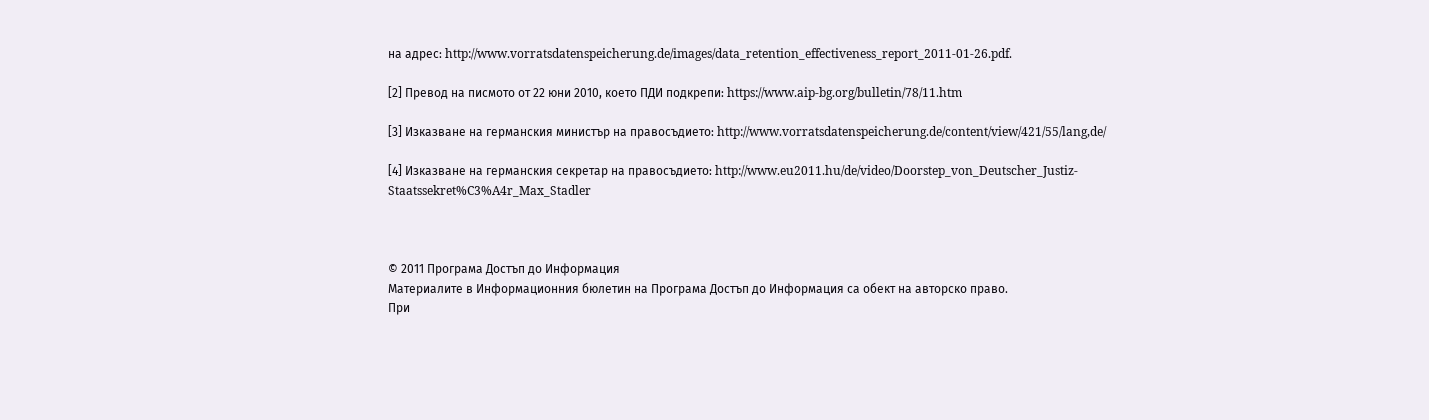на адрес: http://www.vorratsdatenspeicherung.de/images/data_retention_effectiveness_report_2011-01-26.pdf.

[2] Превод на писмото от 22 юни 2010, което ПДИ подкрепи: https://www.aip-bg.org/bulletin/78/11.htm

[3] Изказване на германския министър на правосъдието: http://www.vorratsdatenspeicherung.de/content/view/421/55/lang,de/

[4] Изказване на германския секретар на правосъдието: http://www.eu2011.hu/de/video/Doorstep_von_Deutscher_Justiz-Staatssekret%C3%A4r_Max_Stadler



© 2011 Програма Достъп до Информация
Материалите в Информационния бюлетин на Програма Достъп до Информация са обект на авторско право.
При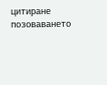цитиране позоваването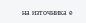на източника е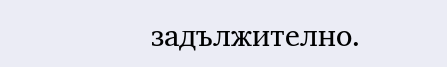задължително.